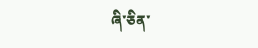ཞི་ཅིན་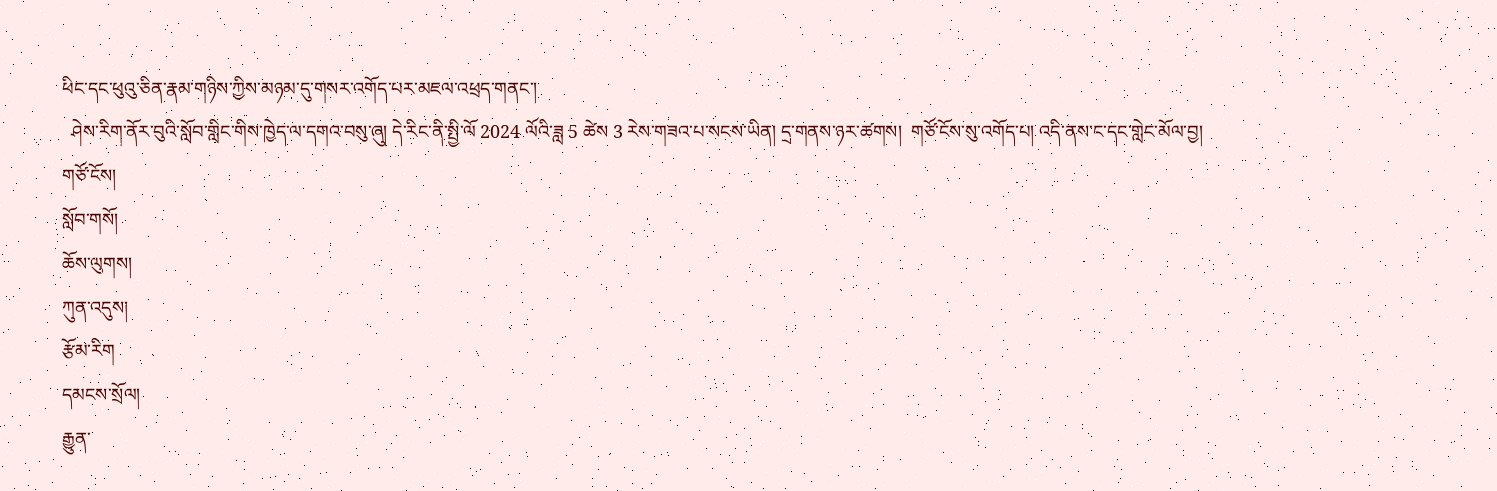ཕིང་དང་ཕུའུ་ཅིན་རྣམ་གཉིས་ཀྱིས་མཉམ་དུ་གསར་འགོད་པར་མཇལ་འཕྲད་གནང་།
  ཤེས་རིག་ནོར་བུའི་སློབ་གླིང་གིས་ཁྱེད་ལ་དགའ་བསུ་ཞུ། དེ་རིང་ནི་སྤྱི་ལོ 2024 ལོའི་ཟླ 5 ཚེས 3 རེས་གཟའ་པ་སངས་ཡིན། དྲ་གནས་ཉར་ཚགས།  གཙོ་ངོས་སུ་འགོད་པ། འདི་ནས་ང་དང་གླེང་མོལ་བྱ།
གཙོ་ངོས།
སློབ་གསོ།
ཆོས་ལུགས།
ཀུན་འདུས།
རྩོམ་རིག
དམངས་སྲོལ།
རྒྱུན་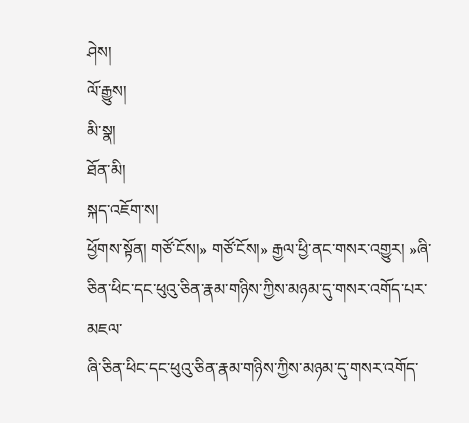ཤེས།
ལོ་རྒྱུས།
མི་སྣ།
ཐོན་མི།
སྐད་འཇོག་ས།
ཕྱོགས་སྟོན། གཙོ་ངོས།» གཙོ་ངོས།» རྒྱལ་ཕྱི་ནང་གསར་འགྱུར། »ཞི་ཅིན་ཕིང་དང་ཕུའུ་ཅིན་རྣམ་གཉིས་ཀྱིས་མཉམ་དུ་གསར་འགོད་པར་མཇལ་
ཞི་ཅིན་ཕིང་དང་ཕུའུ་ཅིན་རྣམ་གཉིས་ཀྱིས་མཉམ་དུ་གསར་འགོད་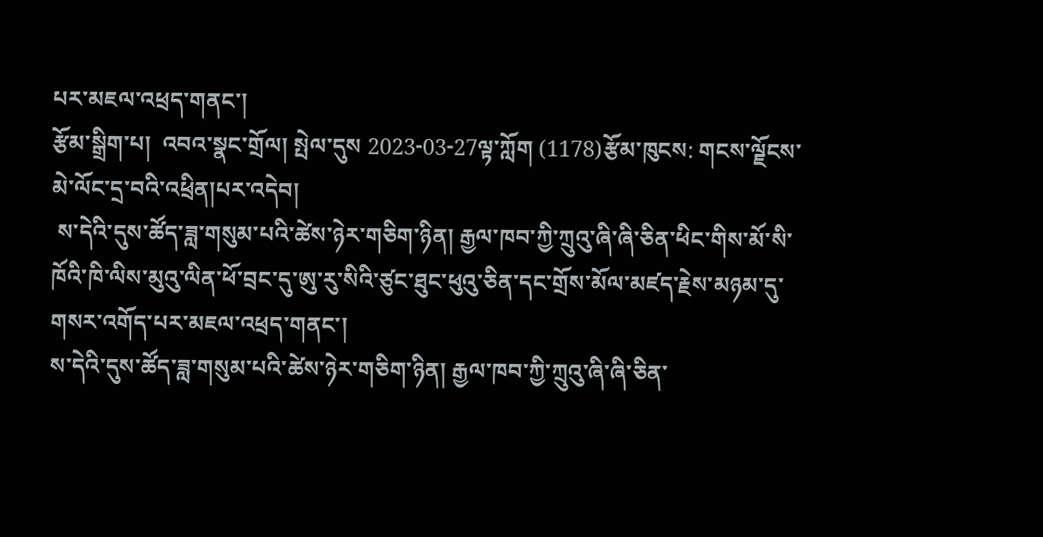པར་མཇལ་འཕྲད་གནང་།
རྩོམ་སྒྲིག་པ།  འབའ་སྣང་གྲོལ། སྤེལ་དུས 2023-03-27ལྟ་ཀློག (1178)རྩོམ་ཁུངས: གངས་ལྗོངས་མེ་ལོང་དྲ་བའི་འཕྲིན།པར་འདེབ།
 ས་དེའི་དུས་ཚོད་ཟླ་གསུམ་པའི་ཚེས་ཉེར་གཅིག་ཉིན། རྒྱལ་ཁབ་ཀྱི་ཀྲུའུ་ཞི་ཞི་ཅིན་ཕིང་གིས་མོ་སི་ཁོའི་ཁི་ལིས་མུའུ་ལིན་ཕོ་བྲང་དུ་ཨུ་རུ་སིའི་ཙུང་ཐུང་ཕུའུ་ཅིན་དང་གྲོས་མོལ་མཛད་རྗེས་མཉམ་དུ་གསར་འགོད་པར་མཇལ་འཕྲད་གནང་།
ས་དེའི་དུས་ཚོད་ཟླ་གསུམ་པའི་ཚེས་ཉེར་གཅིག་ཉིན། རྒྱལ་ཁབ་ཀྱི་ཀྲུའུ་ཞི་ཞི་ཅིན་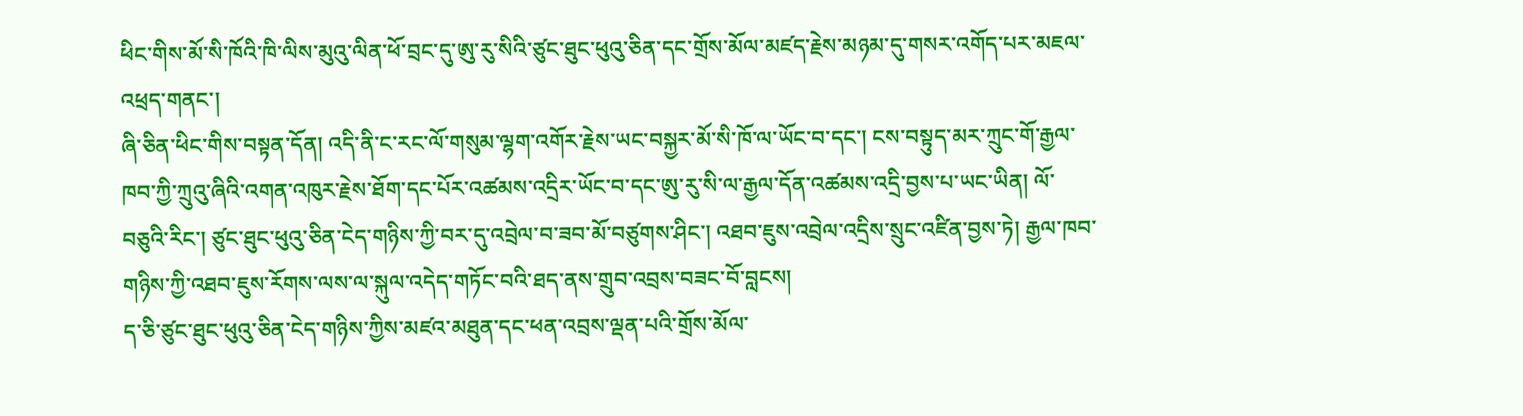ཕིང་གིས་མོ་སི་ཁོའི་ཁི་ལིས་མུའུ་ལིན་ཕོ་བྲང་དུ་ཨུ་རུ་སིའི་ཙུང་ཐུང་ཕུའུ་ཅིན་དང་གྲོས་མོལ་མཛད་རྗེས་མཉམ་དུ་གསར་འགོད་པར་མཇལ་འཕྲད་གནང་།
ཞི་ཅིན་ཕིང་གིས་བསྟན་དོན། འདི་ནི་ང་རང་ལོ་གསུམ་ལྷག་འགོར་རྗེས་ཡང་བསྐྱར་མོ་སི་ཁོ་ལ་ཡོང་བ་དང་། ངས་བསྟུད་མར་ཀྲུང་གོ་རྒྱལ་ཁབ་ཀྱི་ཀྲུའུ་ཞིའི་འགན་འཁུར་རྗེས་ཐོག་དང་པོར་འཚམས་འདྲིར་ཡོང་བ་དང་ཨུ་རུ་སི་ལ་རྒྱལ་དོན་འཚམས་འདྲི་བྱས་པ་ཡང་ཡིན། ལོ་བཅུའི་རིང་། ཙུང་ཐུང་ཕུའུ་ཅིན་ངེད་གཉིས་ཀྱི་བར་དུ་འབྲེལ་བ་ཟབ་མོ་བཙུགས་ཤིང་། འཐབ་ཇུས་འབྲེལ་འདྲིས་སྲུང་འཛིན་བྱས་ཏེ། རྒྱལ་ཁབ་གཉིས་ཀྱི་འཐབ་ཇུས་རོགས་ལས་ལ་སྐུལ་འདེད་གཏོང་བའི་ཐད་ནས་གྲུབ་འབྲས་བཟང་བོ་བླངས།
ད་ཅི་ཙུང་ཐུང་ཕུའུ་ཅིན་ངེད་གཉིས་ཀྱིས་མཛའ་མཐུན་དང་ཕན་འབྲས་ལྡན་པའི་གྲོས་མོལ་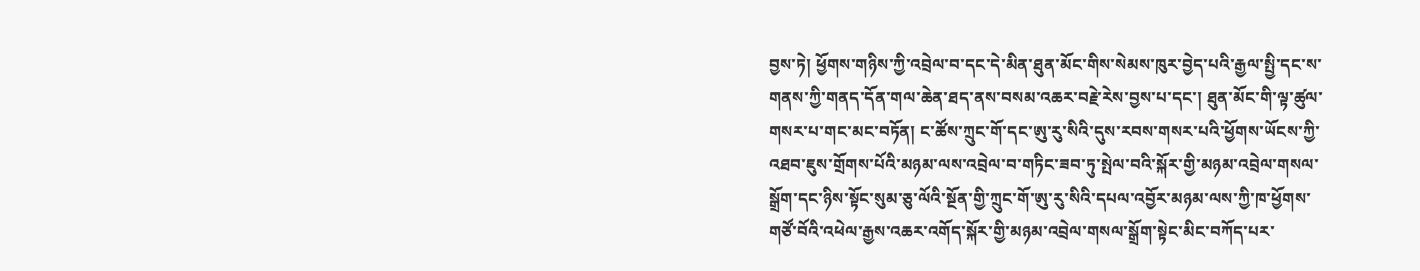བྱས་ཏེ། ཕྱོགས་གཉིས་ཀྱི་འབྲེལ་བ་དང་དེ་མིན་ཐུན་མོང་གིས་སེམས་ཁུར་བྱེད་པའི་རྒྱལ་སྤྱི་དང་ས་གནས་ཀྱི་གནད་དོན་གལ་ཆེན་ཐད་ནས་བསམ་འཆར་བརྗེ་རེས་བྱས་པ་དང་། ཐུན་མོང་གི་ལྟ་ཚུལ་གསར་པ་གང་མང་བཏོན། ང་ཚོས་ཀྲུང་གོ་དང་ཨུ་རུ་སིའི་དུས་རབས་གསར་པའི་ཕྱོགས་ཡོངས་ཀྱི་འཐབ་ཇུས་གྲོགས་པོའི་མཉམ་ལས་འབྲེལ་བ་གཏིང་ཟབ་ཏུ་སྤེལ་བའི་སྐོར་གྱི་མཉམ་འབྲེལ་གསལ་སྒྲོག་དང་ཉིས་སྟོང་སུམ་ཅུ་ལོའི་སྔོན་གྱི་ཀྲུང་གོ་ཨུ་རུ་སིའི་དཔལ་འབྱོར་མཉམ་ལས་ཀྱི་ཁ་ཕྱོགས་གཙོ་བོའི་འཕེལ་རྒྱས་འཆར་འགོད་སྐོར་གྱི་མཉམ་འབྲེལ་གསལ་སྒྲོག་སྟེང་མིང་བཀོད་པར་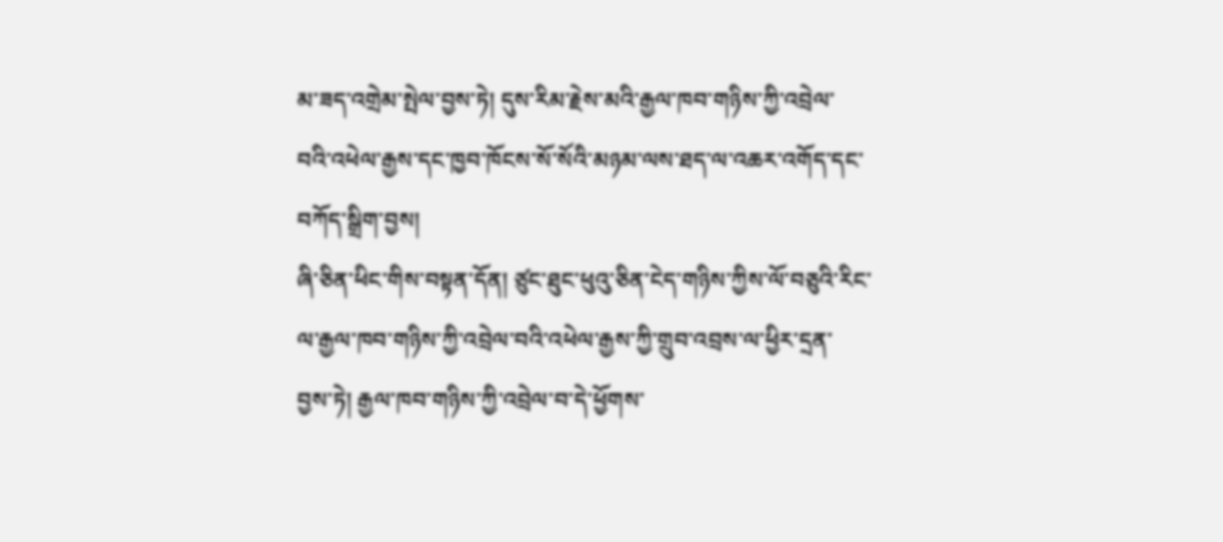མ་ཟད་འགྲེམ་སྤེལ་བྱས་ཏེ། དུས་རིམ་རྗེས་མའི་རྒྱལ་ཁབ་གཉིས་ཀྱི་འབྲེལ་བའི་འཕེལ་རྒྱས་དང་ཁྱབ་ཁོངས་སོ་སོའི་མཉམ་ལས་ཐད་ལ་འཆར་འགོད་དང་བཀོད་སྒྲིག་བྱས།
ཞི་ཅིན་ཕིང་གིས་བསྟན་དོན། ཙུང་ཐུང་ཕུའུ་ཅིན་ངེད་གཉིས་ཀྱིས་ལོ་བཅུའི་རིང་ལ་རྒྱལ་ཁབ་གཉིས་ཀྱི་འབྲེལ་བའི་འཕེལ་རྒྱས་ཀྱི་གྲུབ་འབྲས་ལ་ཕྱིར་དྲན་བྱས་ཏེ། རྒྱལ་ཁབ་གཉིས་ཀྱི་འབྲེལ་བ་དེ་ཕྱོགས་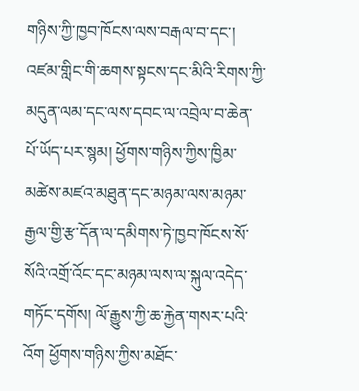གཉིས་ཀྱི་ཁྱབ་ཁོངས་ལས་བརྒལ་བ་དང་། འཛམ་གླིང་གི་ཆགས་སྟངས་དང་མིའི་རིགས་ཀྱི་མདུན་ལམ་དང་ལས་དབང་ལ་འབྲེལ་བ་ཆེན་པོ་ཡོད་པར་སྙམ། ཕྱོགས་གཉིས་ཀྱིས་ཁྱིམ་མཚེས་མཛའ་མཐུན་དང་མཉམ་ལས་མཉམ་རྒྱལ་གྱི་རྩ་དོན་ལ་དམིགས་ཏེ་ཁྱབ་ཁོངས་སོ་སོའི་འགྲོ་འོང་དང་མཉམ་ལས་ལ་སྐུལ་འདེད་གཏོང་དགོས། ལོ་རྒྱུས་ཀྱི་ཆ་རྐྱེན་གསར་པའི་འོག ཕྱོགས་གཉིས་ཀྱིས་མཐོང་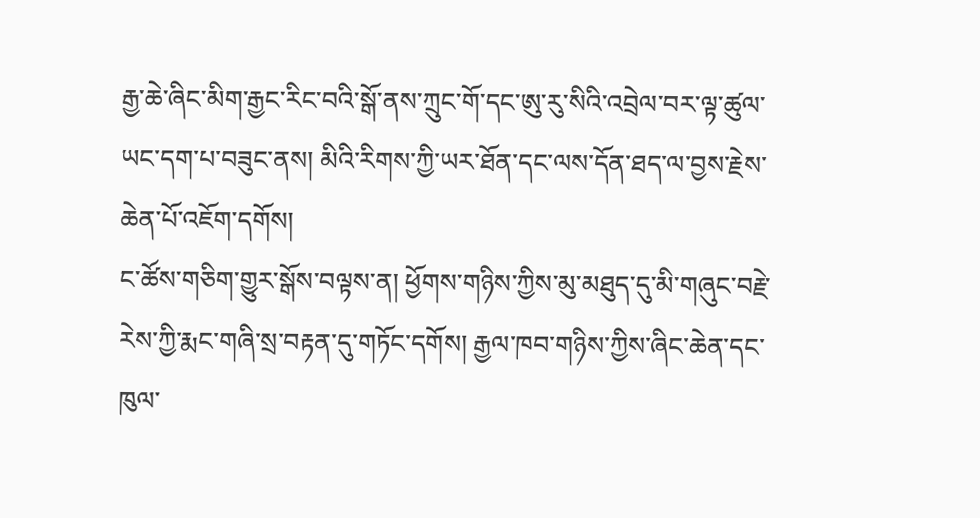རྒྱ་ཆེ་ཞིང་མིག་རྒྱང་རིང་བའི་སྒོ་ནས་ཀྲུང་གོ་དང་ཨུ་རུ་སིའི་འབྲེལ་བར་ལྟ་ཚུལ་ཡང་དག་པ་བཟུང་ནས། མིའི་རིགས་ཀྱི་ཡར་ཐོན་དང་ལས་དོན་ཐད་ལ་བྱས་རྗེས་ཆེན་པོ་འཇོག་དགོས།
ང་ཚོས་གཅིག་གྱུར་སྒོས་བལྟས་ན། ཕྱོགས་གཉིས་ཀྱིས་མུ་མཐུད་དུ་མི་གཞུང་བརྗེ་རེས་ཀྱི་རྨང་གཞི་སྲ་བརྟན་དུ་གཏོང་དགོས། རྒྱལ་ཁབ་གཉིས་ཀྱིས་ཞིང་ཆེན་དང་ཁུལ་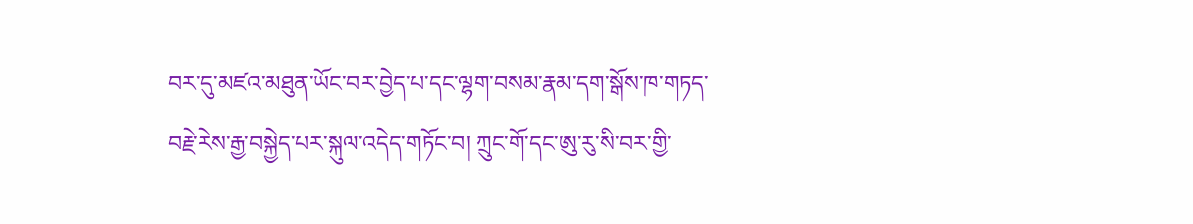བར་དུ་མཛའ་མཐུན་ཡོང་བར་བྱེད་པ་དང་ལྷག་བསམ་རྣམ་དག་སྒོས་ཁ་གཏད་བརྗེ་རེས་རྒྱ་བསྐྱེད་པར་སྐུལ་འདེད་གཏོང་བ། ཀྲུང་གོ་དང་ཨུ་རུ་སི་བར་གྱི་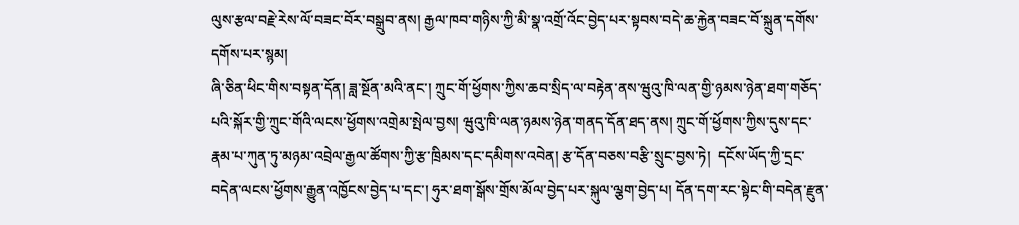ལུས་རྩལ་བརྗེ་རེས་ལོ་བཟང་བོར་བསྒྲུབ་ནས། རྒྱལ་ཁབ་གཉིས་ཀྱི་མི་སྣ་འགྲོ་འོང་བྱེད་པར་སྟབས་བདེ་ཆ་རྐྱེན་བཟང་བོ་སྐྲུན་དགོས་དགོས་པར་སྙམ།
ཞི་ཅིན་ཕིང་གིས་བསྟན་དོན། ཟླ་སྔོན་མའི་ནང་། ཀྲུང་གོ་ཕྱོགས་ཀྱིས་ཆབ་སྲིད་ལ་བརྟེན་ནས་ཝུའུ་ཁི་ལན་གྱི་ཉམས་ཉེན་ཐག་གཅོད་པའི་སྐོར་གྱི་ཀྲུང་གོའི་ལངས་ཕྱོགས་འགྲེམ་སྤེལ་བྱས། ཝུའུ་ཁི་ལན་ཉམས་ཉེན་གནད་དོན་ཐད་ནས། ཀྲུང་གོ་ཕྱོགས་ཀྱིས་དུས་དང་རྣམ་པ་ཀུན་ཏུ་མཉམ་འབྲེལ་རྒྱལ་ཚོགས་ཀྱི་རྩ་ཁྲིམས་དང་དམིགས་འབེན། རྩ་དོན་བཅས་བརྩི་སྲུང་བྱས་ཏེ།  དངོས་ཡོད་ཀྱི་དྲང་བདེན་ལངས་ཕྱོགས་རྒྱུན་འཁྱོངས་བྱེད་པ་དང་། ཧུར་ཐག་སྒོས་གྲོས་མོལ་བྱེད་པར་སྐུལ་ལྕག་བྱེད་པ། དོན་དག་རང་སྟེང་གི་བདེན་རྫུན་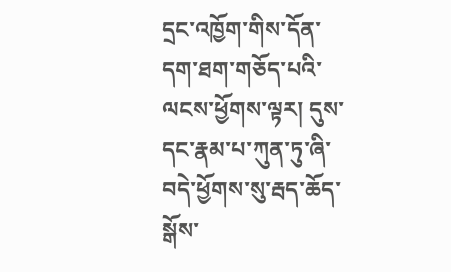དྲང་འཁྱོག་གིས་དོན་དག་ཐག་གཅོད་པའི་ལངས་ཕྱོགས་ལྟར། དུས་དང་རྣམ་པ་ཀུན་ཏུ་ཞི་བདེ་ཕྱོགས་སུ་རྦད་ཆོད་སྒོས་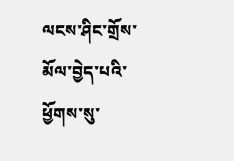ལངས་ཤིང་གྲོས་མོལ་བྱེད་པའི་ཕྱོགས་སུ་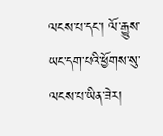ལངས་པ་དང་། ལོ་རྒྱུས་ཡང་དག་པའི་ཕྱོགས་སུ་ལངས་པ་ཡིན་ཟེར།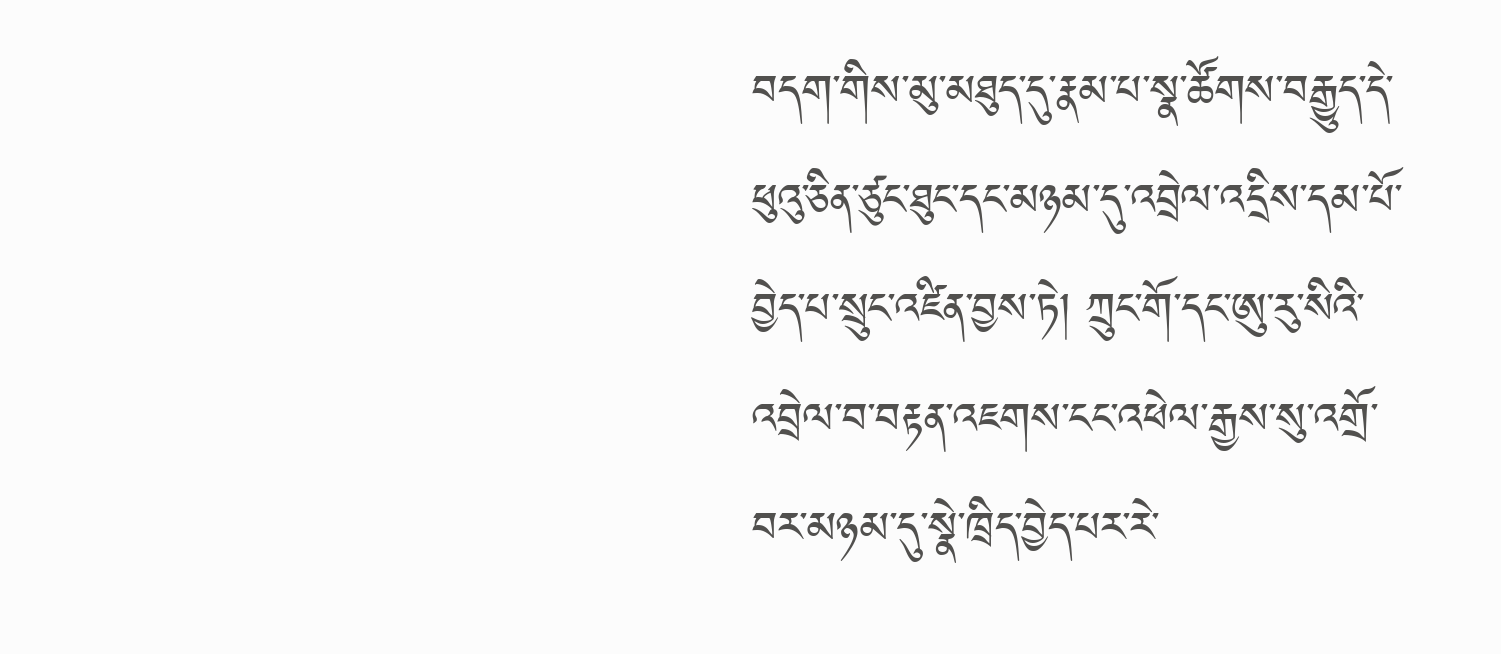བདག་གིས་མུ་མཐུད་དུ་རྣམ་པ་སྣ་ཚོགས་བརྒྱུད་དེ་ཕུའུ་ཅིན་ཙུང་ཐུང་དང་མཉམ་དུ་འབྲེལ་འདྲིས་དམ་པོ་བྱེད་པ་སྲུང་འཛིན་བྱས་ཏེ། ཀྲུང་གོ་དང་ཨུ་རུ་སིའི་འབྲེལ་བ་བརྟན་འཇགས་ངང་འཕེལ་རྒྱས་སུ་འགྲོ་བར་མཉམ་དུ་སྣེ་ཁྲིད་བྱེད་པར་རེ་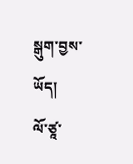སྒུག་བྱས་ཡོད།
ལོ་ཙཱ་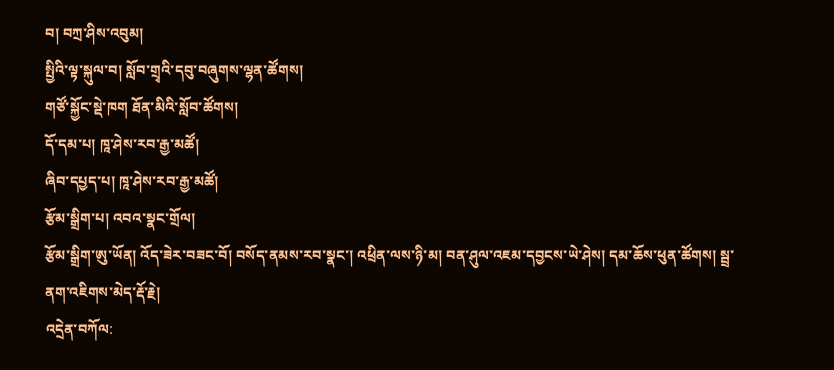བ། བཀྲ་ཤིས་འབུམ།
སྤྱིའི་ལྟ་སྐུལ་བ། སློབ་གྲྭའི་དབུ་བཞུགས་ལྷན་ཚོགས།
གཙོ་སྐྱོང་སྡེ་ཁག ཐོན་མིའི་སློབ་ཚོགས།
དོ་དམ་པ། ཁཱ་ཤེས་རབ་རྒྱ་མཚོ།
ཞིབ་དཔྱད་པ། ཁཱ་ཤེས་རབ་རྒྱ་མཚོ།
རྩོམ་སྒྲིག་པ། འབའ་སྣང་གྲོལ།
རྩོམ་སྒྲིག་ཨུ་ཡོན། འོད་ཟེར་བཟང་བོ། བསོད་ནམས་རབ་སྣང་། འཕྲིན་ལས་ཉི་མ། བན་ཤུལ་འཇམ་དབྱངས་ཡེ་ཤེས། དམ་ཆོས་ཕུན་ཚོགས། སྦྲ་ནག་འཇིགས་མེད་རྡོ་རྗེ།
འདྲེན་བཀོལ: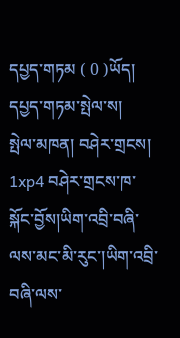དཔྱད་གཏམ ( 0 )ཡོད།
དཔྱད་གཏམ་སྤེལ་ས།
སྤེལ་མཁན། བཤེར་གྲངས། 1xp4 བཤེར་གྲངས་ཁ་སྐོང་བྱོས།ཡིག་འབྲི་བཞི་ལས་མང་མི་རུང་།ཡིག་འབྲི་བཞི་ལས་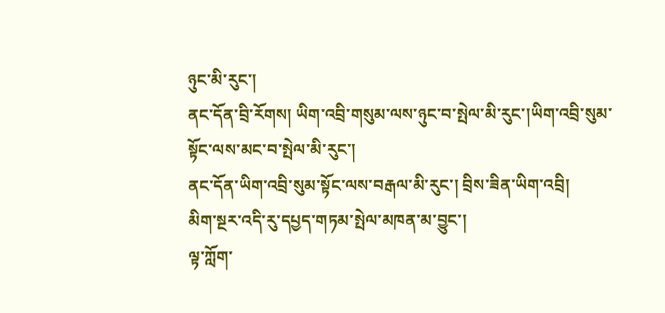ཉུང་མི་རུང་།
ནང་དོན་བྲི་རོགས། ཡིག་འབྲི་གསུམ་ལས་ཉུང་བ་སྤེལ་མི་རུང་།ཡིག་འབྲི་སུམ་སྟོང་ལས་མང་བ་སྤེལ་མི་རུང་།
ནང་དོན་ཡིག་འབྲི་སུམ་སྟོང་ལས་བརྒལ་མི་རུང་། བྲིས་ཟིན་ཡིག་འབྲི།
མིག་སྔར་འདི་རུ་དཔྱད་གཏམ་སྤེལ་མཁན་མ་བྱུང་།
ལྟ་ཀློག་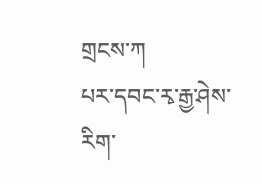གྲངས་ཀ
པར་དབང་རྭ་རྒྱ་ཤེས་རིག་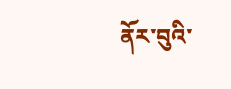ནོར་བུའི་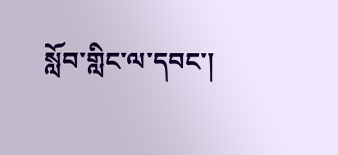སློབ་གླིང་ལ་དབང་།